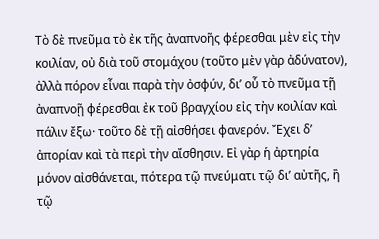Τὸ δὲ πνεῦμα τὸ ἐκ τῆς ἀναπνοῆς φέρεσθαι μὲν εἰς τὴν κοιλίαν, οὐ διὰ τοῦ στομάχου (τοῦτο μὲν γὰρ ἀδύνατον), ἀλλὰ πόρον εἶναι παρὰ τὴν ὀσφύν, δι’ οὗ τὸ πνεῦμα τῇ ἀναπνοῇ φέρεσθαι ἐκ τοῦ βραγχίου εἰς τὴν κοιλίαν καὶ πάλιν ἔξω· τοῦτο δὲ τῇ αἰσθήσει φανερόν. Ἔχει δ’ ἀπορίαν καὶ τὰ περὶ τὴν αἴσθησιν. Εἰ γὰρ ἡ ἀρτηρία μόνον αἰσθάνεται, πότερα τῷ πνεύματι τῷ δι’ αὐτῆς, ἢ τῷ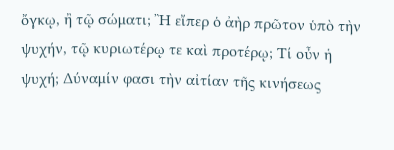ὄγκῳ, ἢ τῷ σώματι; Ἢ εἴπερ ὁ ἀὴρ πρῶτον ὑπὸ τὴν ψυχήν, τῷ κυριωτέρῳ τε καὶ προτέρῳ; Τί οὖν ἡ ψυχή; Δύναμίν φασι τὴν αἰτίαν τῆς κινήσεως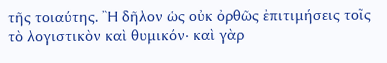τῆς τοιαύτης. Ἢ δῆλον ὡς οὐκ ὀρθῶς ἐπιτιμήσεις τοῖς τὸ λογιστικὸν καὶ θυμικόν· καὶ γὰρ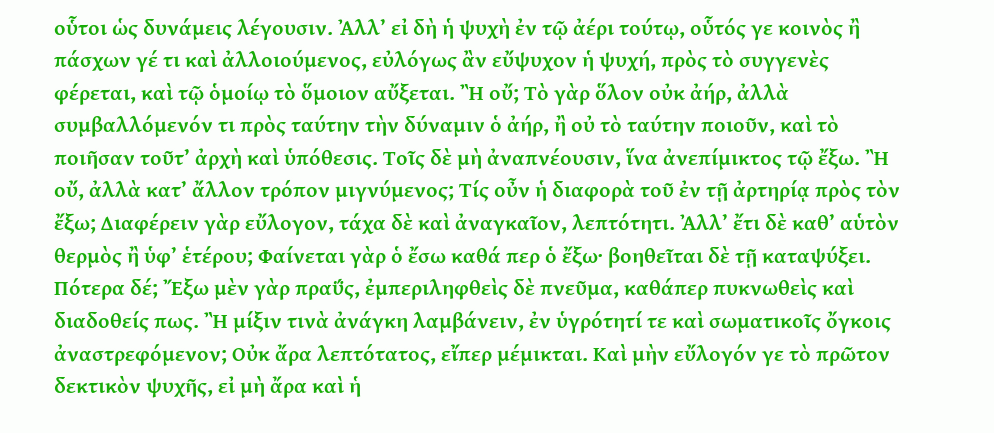οὗτοι ὡς δυνάμεις λέγουσιν. Ἀλλ’ εἰ δὴ ἡ ψυχὴ ἐν τῷ ἀέρι τούτῳ, οὗτός γε κοινὸς ἢ πάσχων γέ τι καὶ ἀλλοιούμενος, εὐλόγως ἂν εὔψυχον ἡ ψυχή, πρὸς τὸ συγγενὲς φέρεται, καὶ τῷ ὁμοίῳ τὸ ὅμοιον αὔξεται. Ἢ οὔ; Τὸ γὰρ ὅλον οὐκ ἀήρ, ἀλλὰ συμβαλλόμενόν τι πρὸς ταύτην τὴν δύναμιν ὁ ἀήρ, ἢ οὐ τὸ ταύτην ποιοῦν, καὶ τὸ ποιῆσαν τοῦτ’ ἀρχὴ καὶ ὑπόθεσις. Τοῖς δὲ μὴ ἀναπνέουσιν, ἵνα ἀνεπίμικτος τῷ ἔξω. Ἢ οὔ, ἀλλὰ κατ’ ἄλλον τρόπον μιγνύμενος; Τίς οὖν ἡ διαφορὰ τοῦ ἐν τῇ ἀρτηρίᾳ πρὸς τὸν ἔξω; Διαφέρειν γὰρ εὔλογον, τάχα δὲ καὶ ἀναγκαῖον, λεπτότητι. Ἀλλ’ ἔτι δὲ καθ’ αὑτὸν θερμὸς ἢ ὑφ’ ἑτέρου; Φαίνεται γὰρ ὁ ἔσω καθά περ ὁ ἔξω· βοηθεῖται δὲ τῇ καταψύξει. Πότερα δέ; Ἔξω μὲν γὰρ πραΰς, ἐμπεριληφθεὶς δὲ πνεῦμα, καθάπερ πυκνωθεὶς καὶ διαδοθείς πως. Ἢ μίξιν τινὰ ἀνάγκη λαμβάνειν, ἐν ὑγρότητί τε καὶ σωματικοῖς ὄγκοις ἀναστρεφόμενον; Οὐκ ἄρα λεπτότατος, εἴπερ μέμικται. Καὶ μὴν εὔλογόν γε τὸ πρῶτον δεκτικὸν ψυχῆς, εἰ μὴ ἄρα καὶ ἡ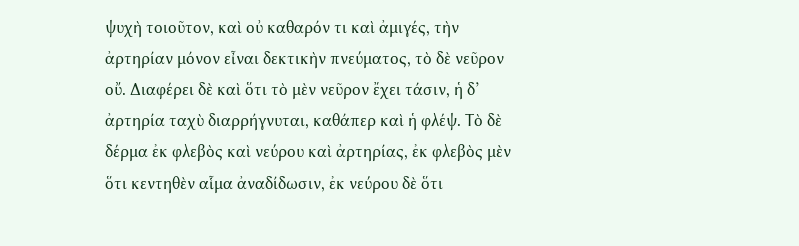ψυχὴ τοιοῦτον, καὶ οὐ καθαρόν τι καὶ ἀμιγές, τὴν ἀρτηρίαν μόνον εἶναι δεκτικὴν πνεύματος, τὸ δὲ νεῦρον οὔ. Διαφέρει δὲ καὶ ὅτι τὸ μὲν νεῦρον ἔχει τάσιν, ἡ δ’ ἀρτηρία ταχὺ διαρρήγνυται, καθάπερ καὶ ἡ φλέψ. Τὸ δὲ δέρμα ἐκ φλεβὸς καὶ νεύρου καὶ ἀρτηρίας, ἐκ φλεβὸς μὲν ὅτι κεντηθὲν αἷμα ἀναδίδωσιν, ἐκ νεύρου δὲ ὅτι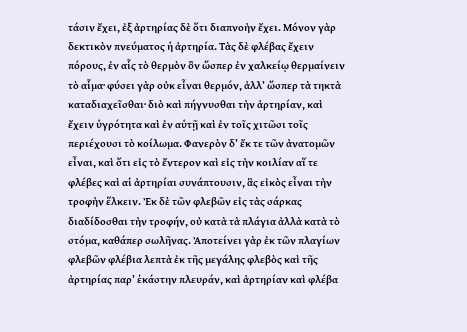τάσιν ἔχει, ἐξ ἀρτηρίας δὲ ὅτι διαπνοὴν ἔχει. Μόνον γὰρ δεκτικὸν πνεύματος ἡ ἀρτηρία. Τὰς δὲ φλέβας ἔχειν πόρους, ἐν αἷς τὸ θερμὸν ὂν ὥσπερ ἐν χαλκείῳ θερμαίνειν τὸ αἷμα· φύσει γὰρ οὐκ εἶναι θερμόν, ἀλλ’ ὥσπερ τὰ τηκτὰ καταδιαχεῖσθαι· διὸ καὶ πήγνυσθαι τὴν ἀρτηρίαν, καὶ ἔχειν ὑγρότητα καὶ ἐν αὑτῇ καὶ ἐν τοῖς χιτῶσι τοῖς περιέχουσι τὸ κοίλωμα. Φανερὸν δ’ ἔκ τε τῶν ἀνατομῶν εἶναι, καὶ ὅτι εἰς τὸ ἔντερον καὶ εἰς τὴν κοιλίαν αἵ τε φλέβες καὶ αἱ ἀρτηρίαι συνάπτουσιν, ἃς εἰκὸς εἶναι τὴν τροφὴν ἕλκειν. Ἐκ δὲ τῶν φλεβῶν εἰς τὰς σάρκας διαδίδοσθαι τὴν τροφήν, οὐ κατὰ τὰ πλάγια ἀλλὰ κατὰ τὸ στόμα, καθάπερ σωλῆνας. Ἀποτείνει γὰρ ἐκ τῶν πλαγίων φλεβῶν φλέβια λεπτὰ ἐκ τῆς μεγάλης φλεβὸς καὶ τῆς ἀρτηρίας παρ’ ἑκάστην πλευράν, καὶ ἀρτηρίαν καὶ φλέβα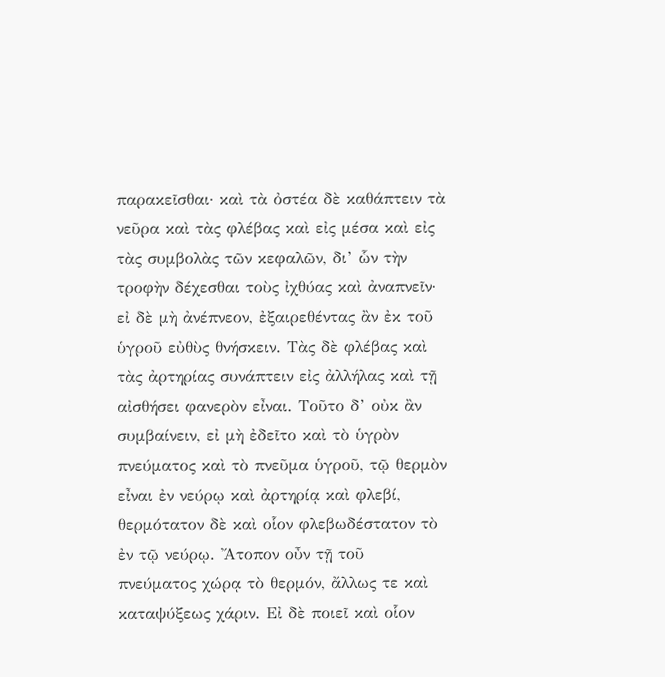παρακεῖσθαι· καὶ τὰ ὀστέα δὲ καθάπτειν τὰ νεῦρα καὶ τὰς φλέβας καὶ εἰς μέσα καὶ εἰς τὰς συμβολὰς τῶν κεφαλῶν, δι’ ὧν τὴν τροφὴν δέχεσθαι τοὺς ἰχθύας καὶ ἀναπνεῖν· εἰ δὲ μὴ ἀνέπνεον, ἐξαιρεθέντας ἂν ἐκ τοῦ ὑγροῦ εὐθὺς θνήσκειν. Τὰς δὲ φλέβας καὶ τὰς ἀρτηρίας συνάπτειν εἰς ἀλλήλας καὶ τῇ αἰσθήσει φανερὸν εἶναι. Τοῦτο δ’ οὐκ ἂν συμβαίνειν, εἰ μὴ ἐδεῖτο καὶ τὸ ὑγρὸν πνεύματος καὶ τὸ πνεῦμα ὑγροῦ, τῷ θερμὸν εἶναι ἐν νεύρῳ καὶ ἀρτηρίᾳ καὶ φλεβί, θερμότατον δὲ καὶ οἷον φλεβωδέστατον τὸ ἐν τῷ νεύρῳ. Ἄτοπον οὖν τῇ τοῦ πνεύματος χώρᾳ τὸ θερμόν, ἄλλως τε καὶ καταψύξεως χάριν. Εἰ δὲ ποιεῖ καὶ οἷον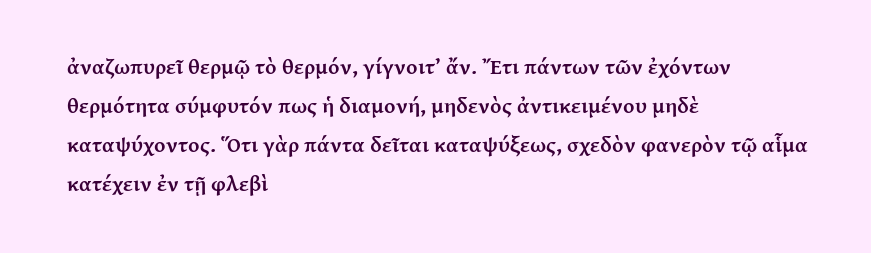ἀναζωπυρεῖ θερμῷ τὸ θερμόν, γίγνοιτ’ ἄν. Ἔτι πάντων τῶν ἐχόντων θερμότητα σύμφυτόν πως ἡ διαμονή, μηδενὸς ἀντικειμένου μηδὲ καταψύχοντος. Ὅτι γὰρ πάντα δεῖται καταψύξεως, σχεδὸν φανερὸν τῷ αἷμα κατέχειν ἐν τῇ φλεβὶ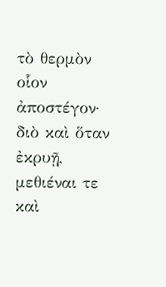τὸ θερμὸν οἷον ἀποστέγον· διὸ καὶ ὅταν ἐκρυῇ, μεθιέναι τε καὶ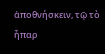ἀποθνήσκειν, τῷ τὸ ἧπαρ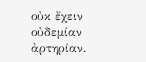οὐκ ἔχειν οὐδεμίαν ἀρτηρίαν.